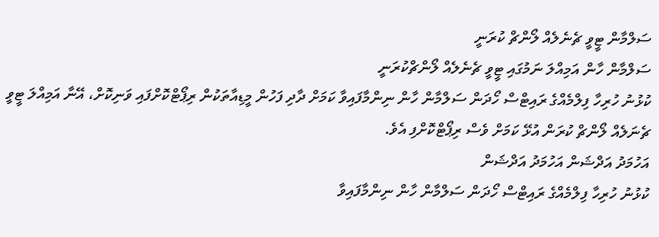ސަލްމާން ޓީވީ ޗެނެލެއް ލޯންޗް ކުރަނީ
ސަލްމާން ހާން އަމިއްލަ ނަމުގައި ޓީވީ ޗެނެލެއް ލޯންޗްކުރަނީ
ކުޅުނު ހުރިހާ ފިލްމެއްގެ ރައިޓްސް ހޯދަން ސަލްމާން ހާން ނިންމާފައިވާ ކަމަށް ދާދި ފަހުން މީޑިއާތަކުން ރިޕޯޓްކޮށްފައި ވަނިކޮށް، އޭނާ އަމިއްލަ ޓީވީ ޗެނަލެއް ލޯންޗް ކުރަން އުޅޭ ކަމަށް ވެސް ރިޕޯޓްކޮށްފި އެވެ.
އަހުމަދު އަދްޝަން އަހުމަދު އަދްޝަން
ކުޅުނު ހުރިހާ ފިލްމެއްގެ ރައިޓްސް ހޯދަން ސަލްމާން ހާން ނިންމާފައިވާ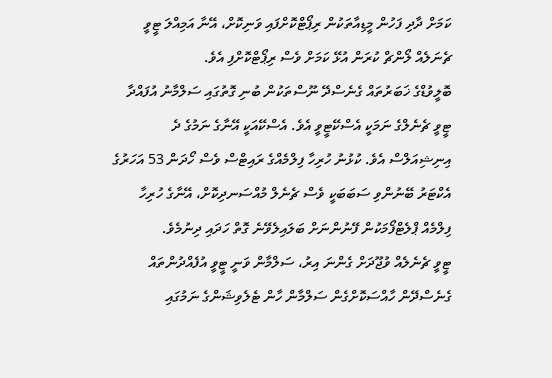ކަމަށް ދާދި ފަހުން މީޑިއާތަކުން ރިޕޯޓްކޮށްފައި ވަނިކޮށް، އޭނާ އަމިއްލަ ޓީވީ ޗެނަލެއް ލޯންޗް ކުރަން އުޅޭ ކަމަށް ވެސް ރިޕޯޓްކޮށްފި އެވެ.
ބޮލީވުޑްގެ ޚަބަރުތައް ގެނެސްދޭ ނޫސްތަކުން ބުނި ގޮތުގައި ސަލްމާނު އުފައްދާ ޓީވީ ޗެނެލްގެ ނަމަކީ އެސްކޭޓީވީ އެވެ. އެސްކޭއަކީ އޭނާގެ ނަމުގެ ދެ އިނިޝިއަލްސް އެވެ. ކުޅުނު ހުރިހާ ފިލްމެއްގެ ރައިޓްސް ވެސް ހޯދަން 53 އަހަރުގެ އެކްޓަރު ބޭނުންވި ސަބަބަކީ ވެސް ޗެނެލް މުއްސަނދިކޮށް، އޭނާގެ ހުރިހާ ފިލްމެއް ޕްލެޓްފޯމަކުން ފޭނުންނަށް ބަލައިލެވޭނެ ގޮތް ހަދައި ދިނުމެވެ.
ޓީވީ ޗެނެލެއް ވުޖޫދަށް ގެންނަ އިރު، ސަލްމާން ވަނީ ޓީވީ އުފެއްދުންތައް ގެނެސްދޭން ހާއްސަކޮށްގެން ސަލްމާން ހާން ޓެލެވިޝަންގެ ނަމުގައި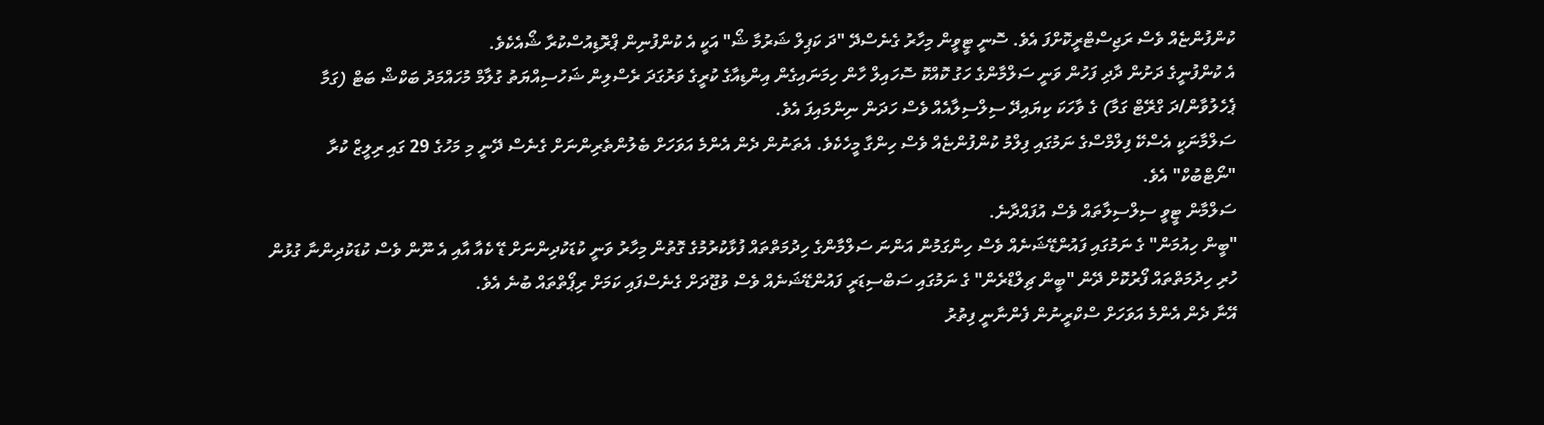ކުންފުންޏެއް ވެސް ރަޖިސްޓްރީކޮށްފަ އެވެ. ސޮނީ ޓީވީން މިހާރު ގެނެސްދޭ "ދަ ކަޕިލް ޝަރުމާ ޝޯ" އަކީ އެ ކުންފުނިން ޕްރޮޑިއުސްކުރާ ޝޯއެކެވެ.
އެ ކުންފުނީގެ ދަށުން ދާދި ފަހުން ވަނީ ސަލްމާންގެ ހަގު ކޮއްކޮ ސޮހައިލް ހާން ހިމަނައިގެން އިންޑިއާގެ ކުރީގެ ވަރުގަދަ ރެސްލިން ޝަހުސިއްޔަތު ގުލާމް މުހައްމަދު ބަކްޝް ބަޓް (ގަމާ ޕެހެލުވާން/ދަ ގްރޭޓް ގަމާ) ގެ ވާހަކަ ކިޔައިދޭ ސިލްސިލާއެއް ވެސް ހަދަން ނިންމައިފަ އެވެ.
ސަލްމާނަކީ އެސްކޭ ފިލްމްސްގެ ނަމުގައި ފިލްމު ކުންފުންޏެއް ވެސް ހިންގާ މީހެކެވެ. އެތަނުން ދެން އެންމެ އަވަހަށް ބެލުންތެރިންނަށް ގެނެސް ދޭނީ މި މަހުގެ 29 ގައި ރިލީޒް ކުރާ "ނޯޓްބުކް" އެވެ.
ސަލްމާން ޓީވީ ސިލްސިލާތައް ވެސް އުފައްދާނެ.
"ބީން ހިއުމަން" ގެ ނަމުގައި ފައުންޑޭޝަނެއް ވެސް ހިންގަމުން އަންނަ ސަލްމާންގެ ހިދުމަތްތައް ފުޅާކުރުމުގެ ގޮތުން މިހާރު ވަނީ ކުޑަކުދިންނަށް ޑޭ ކެއާ އާއި އެ ނޫން ވެސް ކުޑަކުދިންނާ ގުޅުން ހުރި ހިދުމަތްތައް ފޯރުކޮށް ދޭން "ބީން ޗިލްޑްރެން" ގެ ނަމުގައި ސަބްސިޑަރީ ފައުންޑޭޝަނެއް ވެސް ވުޖޫދަށް ގެނެސްފައި ކަމަށް ރިޕޯތްތައް ބުނެ އެވެ.
އޭނާ ދެން އެންމެ އަވަހަށް ސްކްރީނުން ފެންނާނީ ފިތުރު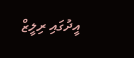އީދުގައި ރިލީޒް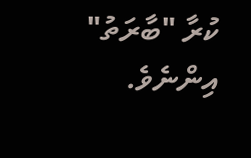ކުރާ "ބާރަތު" އިންނެވެ.